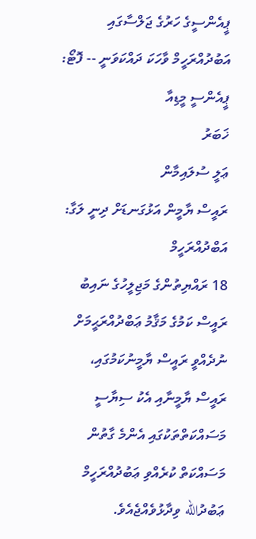ޕީއެންސީގެ ހަރުގެ ޖަލްސާގައި އަބުދުއްރަހީމް ވާހަކަ ދައްކަވަނީ -- ފޮޓޯ: ޕީއެންސީ މީޑިއާ
ޚަބަރު
ޢަލީ ސުލައިމާން
ރައީސް ޔާމީން އަޅުގަނޑަށް ދިނީ ލަގާ: އަބްދުއްރަހީމް
18 ރައްޔިތުންގެ މަޖިލީހުގެ ނައިބު ރައީސް ކަމުގެ މަޤާމު ޢަބްދުއްރަޙީމަށް ނުދެއްވީ ރައީސް ޔާމީނުކަމުގައި، ރައީސް ޔާމީނާއި އެކު ސިޔާސީ މަސައްކަތްތަކުގައި އެންމެ ގާތުން މަސައްކަތް ކުރެއްވި ޢަބުދުއްރަހީމް ޢަބުދުالله ވިދާޅުވެއްޖެއެވެ.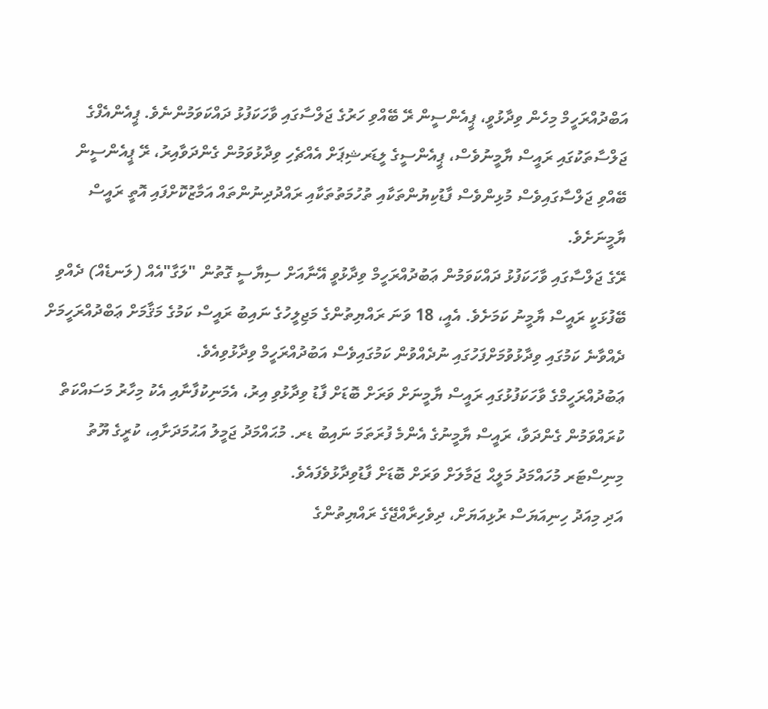އަބްދުއްރަހީމް މިހެން ވިދާޅުވީ، ޕީއެންސީން ރޭ ބޭއްވި ހަރުގެ ޖަލްސާގައި ވާހަކަފުޅު ދައްކަވަމުންނެވެ. ޕީއެންއެފްގެ ޖަލްސާތަކުގައި ރައީސް ޔާމީނުވެސް، ޕީއެންސީގެ ލީޑަރޝިޕަށް އެއްޗެހި ވިދާޅުވަމުން ގެންދަވާއިރު، ރޭ ޕީއެންސީން ބޭއްވި ޖަލްސާގައިވެސް މުޅިންވެސް ފާޑުކިޔުންތަކާއި ތުހުމަތުތަކާއި ރައްދުދިނުންތައް އަމާޒުކޮށްފައި އޮތީ ރައީސް ޔާމީނަށެވެ.
ރޭގެ ޖަލްސާގައި ވާހަކަފުޅު ދައްކަވަމުން ޢަބުދުއްރަހީމް ވިދާޅުވީ އޭނާއަށް ސިޔާސީ ގޮތުން "ލަގާ"އެއް (ލަނޑެއް) ދެއްވި ބޭފުޅަކީ ރައީސް ޔާމީނު ކަމަށެވެ. އެއީ، 18 ވަނަ ރައްޔިތުންގެ މަޖިލީހުގެ ނައިބު ރައީސް ކަމުގެ މަޤާމަށް ޢަބްދުއްރަހީމަށް ދެއްވާނެ ކަމުގައި ވިދާޅުވުމަށްފަހުގައި ނުދެއްވުން ކަމުގައިވެސް އަބުދުއްރަހީމް ވިދާޅުވިއެވެ.
ޢަބުދުއްރަހީމްގެ ވާހަކަފުޅުގައި ރައީސް ޔާމީނަށް ވަރަށް ބޮޑަށް ފާޑު ވިދާޅުވި އިރު، އެމަނިކުފާނާއި އެކު މިހާރު މަސައްކަތް ކުރައްވަމުން ގެންދަވާ، ރައީސް ޔާމީނުގެ އެންމެ ފުރަތަމަ ނައިބު ޑރ. މުޙައްމަދު ޖަމީލު އަޙުމަދަށާއި، ކުރީގެ ޔޫތު މިނިސްޓަރ މުހައްމަދު މަލީޙް ޖަމާލަށް ވަރަށް ބޮޑަށް ފާޑުވިދާޅުވެފައެވެ.
އަދި މިއަދު ހިނިއަޔަސް ރުޅިއަޔަށް، ދިވެހިރާއްޖޭގެ ރައްޔިތުންގެ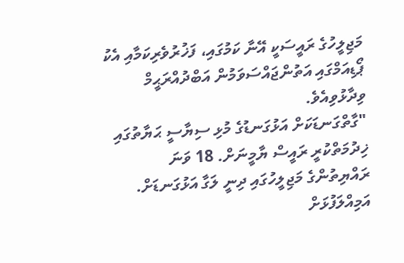މަޖިލީހުގެ ރައީސަކީ އޭނާ ކަމުގައި، ފަޚުރުވެރިކަމާއި އެކު ޕޯޑިއަމްގައި އަތުންޖައްސަވަމުން އަބްދުއްރަޙީމް ވިދާޅުވިއެވެ.
"ގާތްގަނޑަކަށް އަޅުގަނޑުގެ މުޅި ސިޔާސީ ޙަޔާތުގައި ޚިދުމަތްކުރީ ރައީސް ޔާމީނަށް. 18 ވަނަ ރައްޔިތުންގެ މަޖިލީހުގައި ދިނީ ލަގާ އަޅުގަނޑަށް. އަމިއްލަފުޅަށް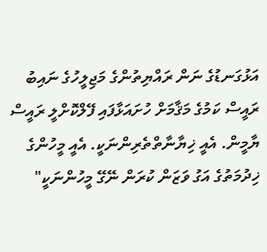އަޅުގަނޑުގެ ނަން ރައްޔިތުންގެ މަޖިލީހުގެ ނައިބު ރައީސް ކަމުގެ މަޤާމަށް ހުށައަޅާފައި ފޭލްކޮށްލީ ރައީސް ޔާމީން. އެއީ ޚިޔާނާތްތެރިންނަކީ. އެއީ މީހުންގެ ޚިދުމަތުގެ އަގު ވަޒަން ކުރަން ނޭގޭ މީހުންނަކީ"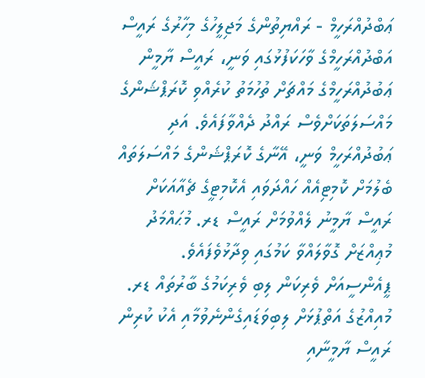ޢަބްދުއްރަހީމް - ރައްޔިތުންގެ މަޖިލީހުގެ މިހާރުގެ ރައީސް
އަބްދުއްރަހީމްގެ ވާހަކަފުޅުގައި ވަނީ، ރައީސް ޔާމީން ޢަބުދުއްރަހީމްގެ މައްޗަށް ތުހުމަތު ކުރެއްވި ކޮރަޕްޝަންގެ މައްސަލަތަކަށްވެސް ރައްދު ދެއްވާފައެވެ. އަދި ޢަބުދުއްރަހީމް ވަނީ، އޭނާގެ ކޮރަޕްޝަންގެ މައްސަލަތައް ބެލުމަށް ކޮމިޓިއެއް ހައްދަވައި އެކޮމިޓީގެ ޗެއާއަކަށް ރައީސް ޔާމީނު ލެއްވުމަށް ރައީސް ޑރ. މުޙައްމަދު މުޢިއްޒަށް ގޮވާލައްވާ ކަމުގައި ވިދާޅުވެފައެވެ.
ޕީއެންސީއަށް ވެރިކަން ލިބި ވެރިކަމުގެ ބާރުތައް ޑރ. މުއިއްޒުގެ އަތްޕުޅަށް ލިބިވަޑައިގެންނެވުމާއި އެކު ކުރިން ރައީސް ޔާމީނާއި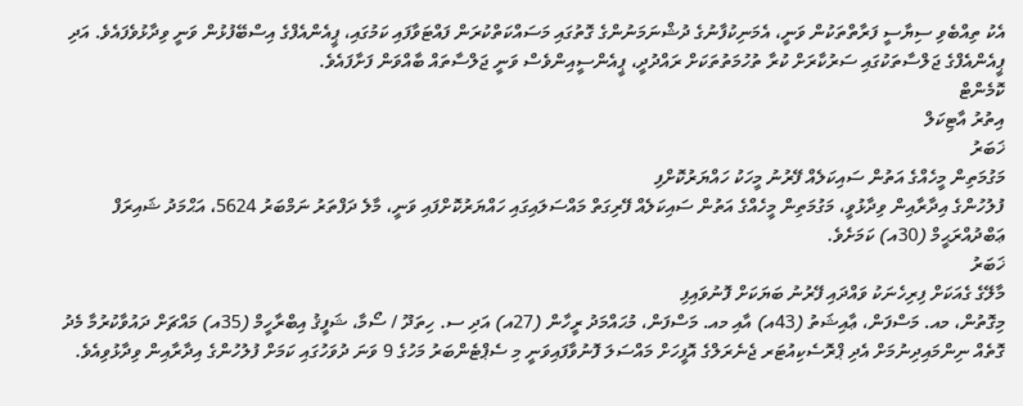އެކު ތިއްބެވި ސިޔާސީ ފަރާތްތަކުން ވަނީ، އެމަނިކުފާނުގެ ދުޝްނަމަނުންގެ ގޮތުގައި މަސައްކަތްކުރަން ފައްޓަވާފައި ކަމުގައި، ޕީއެންއެފްގެ އިސްބޭފުޅުން ވަނީ ވިދާޅުވެފައެވެ. އަދި ޕީއެންއެފްގެ ޖަލްސާތަކުގައި ސަރުކާރަށް ކުރާ ތުހުމަތުތަކަށް ރައްދުދީ، ޕީއެންސީއިންވެސް ވަނީ ޖަލްސާތައް ބާއްވަން ފަށާފައެވެ.
ކޮމެންޓް
އިތުރު އާޓިކަލް
ޚަބަރު
މަގުމަތިން މީހެއްގެ އަތުން ސައިކަލެއް ފޭރުނު މީހަކު ހައްޔަރުކޮށްފި
ފުލުހުންގެ އިދާރާއިން ވިދާޅުވީ، މަގުމަތިން މީހެއްގެ އަތުން ސައިކަލެއް ފޭރިގަތް މައްސަލައިގައި ހައްޔަރުކޮށްފައި ވަނީ، މާލެ ދަފްތަރު ނަމްބަރު 5624، އަޙްމަދު ޝައިރަފް ޢަބްދުއްރަޙީމް (30އ) ކަމަށެވެ.
ޚަބަރު
މާލޭގެ ގެއަކަށް ފިރިހެނަކު ވައްދައި ފޭރުނު ބަޔަކަށް ފޮނުވައިފި
މިގޮތުން، މއ. މަސްފަން، ޢާއިޝަތު (43އ) އާއި މއ. މަސްފަން، މުޙައްމަދު ރީހާން (27އ) އަދި ސ. ހިތަދޫ / ސޯމާ، ޝަފީޤު އިބްރާހީމް (35އ) މައްޗަށް ދައުވާކުރުމާ މެދު ގޮތެއް ނިންމައިދިނުމަށް އެދި ޕްރޮސެކިއުޓަރ ޖެނެރަލްގެ އޮފީހަށް މައްސަލަ ފޮނުވާފައިވަނީ މި ސެޕްޓެންބަރު މަހުގެ 9 ވަނަ ދުވަހުގައި ކަމަށް ފުލުހުންގެ އިދާރާއިން ވިދާޅުވިއެވެ.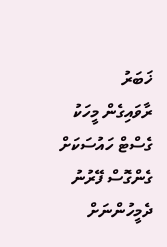ޚަބަރު
ރާވައިގެން މީހަކު ގެސްޓް ހައުސަކަށް ގެންގޮސް ފޭރުނު ދެމީހުންނަށް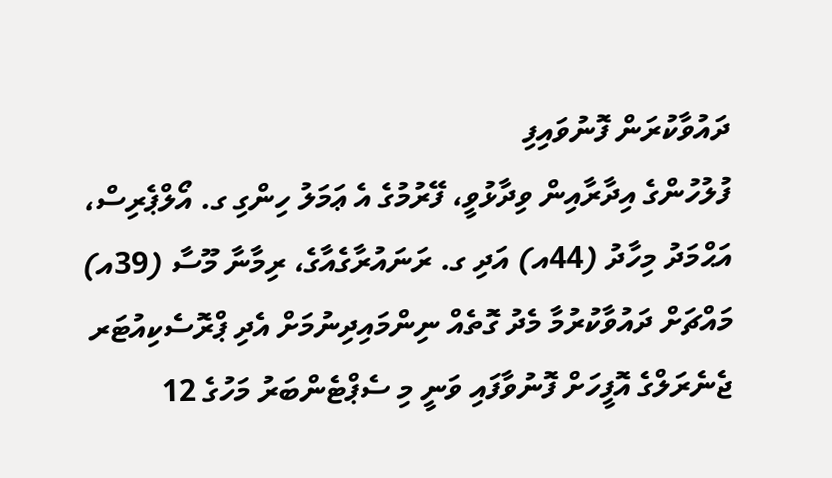ދައުވާކުރަން ފޮނުވައިފި
ފުލުހުންގެ އިދާރާއިން ވިދާޅުވީ، ފޭރުމުގެ އެ ޢަމަލު ހިންގި ގ. އޯލްޕެރިސް، އަޙްމަދު މިހާދު (44އ) އަދި ގ. ރަނައުރާގެއާގެ، ރިމާނާ މޫސާ (39އ) މައްޗަށް ދައުވާކުރުމާ މެދު ގޮތެއް ނިންމައިދިނުމަށް އެދި ޕްރޮސެކިއުޓަރ ޖެނެރަލްގެ އޮފީހަށް ފޮނުވާފައި ވަނީ މި ސެޕްޓެންބަރު މަހުގެ 12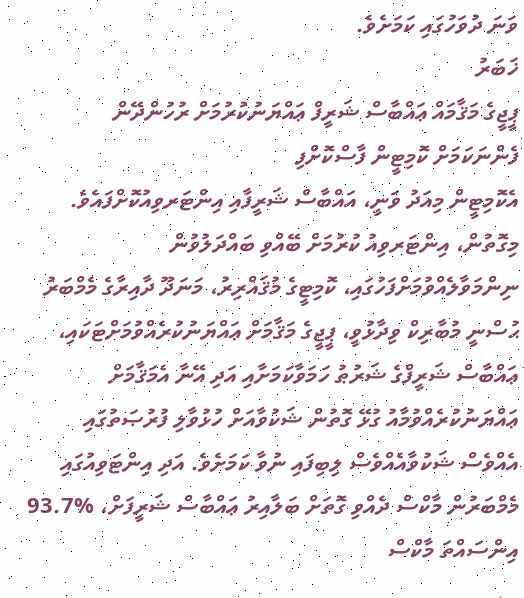ވަނަ ދުވަހުގައި ކަމަށެވެ.
ޚަބަރު
ޕީޖީގެ މަޤާމައް ޢައްބާސް ޝަރީފް ޢައްޔަނުކުރުމަށް ރުހުންދޭން ފެންނަކަމަށް ކޮމިޓީން ފާސްކޮށްފި
އެކޮމިޓީން މިއަދު ވަނީ، އައްބާސް ޝަރީފާއި އިންޓަރވިއުކޮށްފައެވެ. މިގޮތުން، އިންޓަރވިއު ކުރުމަށް ބޭއްވި ބައްދަލުވުން ނިންމަވާލެއްވުމަށްފަހުގައި، ކޮމިޓީގެ މުޤައްރިރު، މަނަދޫ ދާއިރާގެ މެމްބަރު ޙުސްނީ މުބާރިކް ވިދާޅުވީ، ޕީޖީގެ މަޤާމަށް ޢައްޔަނުކުރެއްވުމަށްޓަކައި، ޢައްބާސް ޝަރީފްގެ ޝަރުޠު ހަމަވާކަމަށާއި އަދި އޭނާ އެމަޤާމަށް ޢައްޔަނުކުރެއްވުމާއު ގުޅޭ ގޮތުން ޝަކުވާއަށް ހުޅުވާލި ފުރުޞަތުގައި އެއްވެސް ޝަކުވާއެއްވެސް ލިބިފައި ނުވާ ކަމަށެވެ. އަދި އިންޓަވިއުގައި މެމްބަރުން މާކްސް ދެއްވި ގޮތަށް ބަލާއިރު ޢައްބާސް ޝަރީފަށް، %93.7 އިންސައްތަ މާކްސް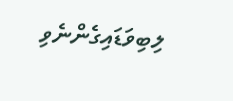ލިބިވަޑައިގެންނެވި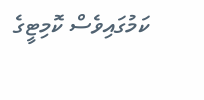ކަމުގައިވެސް ކޮމިޓީގެ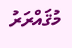މުޤައްރަރު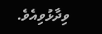ވިދާޅުވިއެވެ.